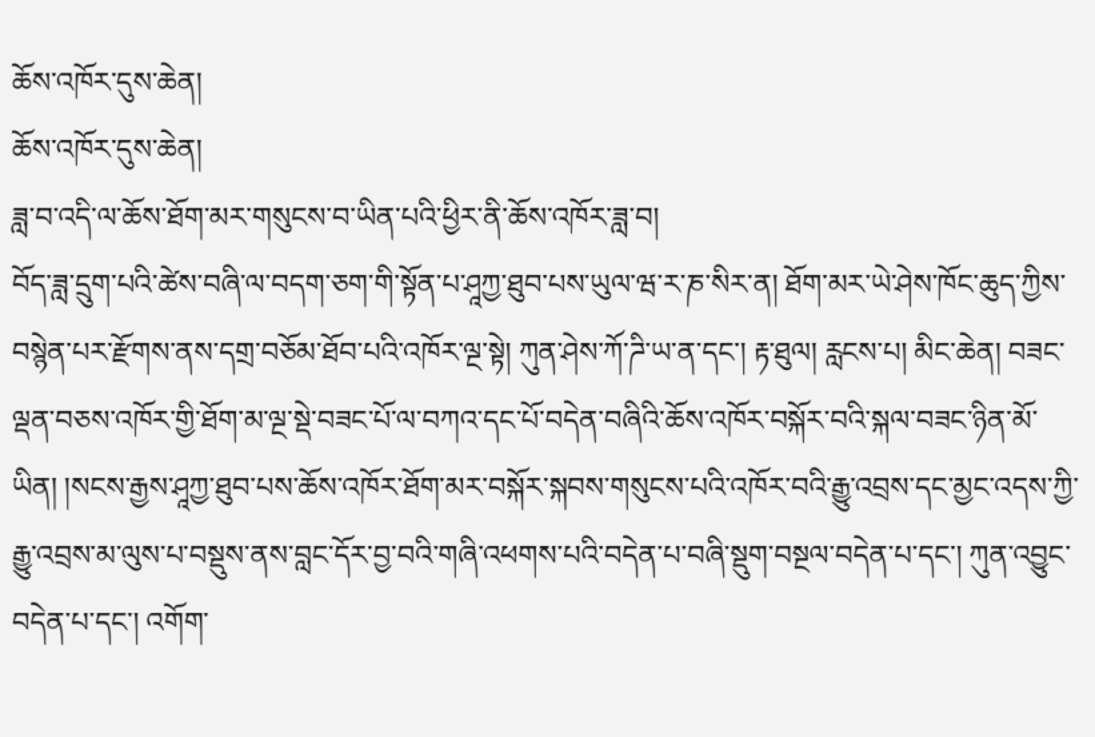ཆོས་འཁོར་དུས་ཆེན།
ཆོས་འཁོར་དུས་ཆེན།
ཟླ་བ་འདི་ལ་ཆོས་ཐོག་མར་གསུངས་བ་ཡིན་པའི་ཕྱིར་ནི་ཆོས་འཁོར་ཟླ་བ།
བོད་ཟླ་དྲུག་པའི་ཚེས་བཞི་ལ་བདག་ཅག་གི་སྟོན་པ་ཤཱཀྱ་ཐུབ་པས་ཡུལ་ཝ་ར་ཎ་སིར་ན། ཐོག་མར་ཡེ་ཤེས་ཁོང་ཆུད་ཀྱིས་བསྙེན་པར་རྫོགས་ནས་དགྲ་བཅོམ་ཐོབ་པའི་འཁོར་ལྔ་སྟེ། ཀུན་ཤེས་ཀོ་ཌི་ཡ་ན་དང་། རྟ་ཐུལ། རླངས་པ། མིང་ཆེན། བཟང་ལྡན་བཅས་འཁོར་གྱི་ཐོག་མ་ལྔ་སྡེ་བཟང་པོ་ལ་བཀའ་དང་པོ་བདེན་བཞིའི་ཆོས་འཁོར་བསྐོར་བའི་སྐལ་བཟང་ཉིན་མོ་ཡིན། །སངས་རྒྱས་ཤཱཀྱ་ཐུབ་པས་ཆོས་འཁོར་ཐོག་མར་བསྐོར་སྐབས་གསུངས་པའི་འཁོར་བའི་རྒྱུ་འབྲས་དང་མྱང་འདས་ཀྱི་རྒྱུ་འབྲས་མ་ལུས་པ་བསྡུས་ནས་བླང་དོར་བྱ་བའི་གཞི་འཕགས་པའི་བདེན་པ་བཞི་སྡུག་བསྔལ་བདེན་པ་དང་། ཀུན་འབྱུང་བདེན་པ་དང་། འགོག་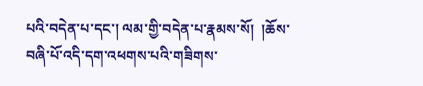པའི་བདེན་པ་དང་། ལམ་གྱི་བདེན་པ་རྣམས་སོ།  །ཆོས་བཞི་པོ་འདི་དག་འཕགས་པའི་གཟིགས་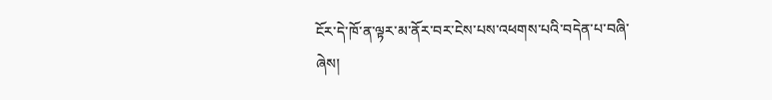ངོར་དེ་ཁོ་ན་ལྟར་མ་ནོར་བར་ངེས་པས་འཕགས་པའི་བདེན་པ་བཞི་ཞེས།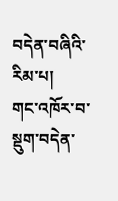བདེན་བཞིའི་རིམ་པ།
གང་འཁོར་བ་སྡུག་བདེན་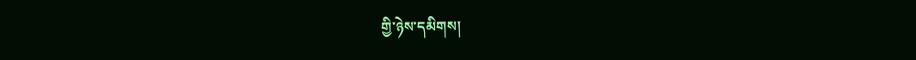གྱི་ཉེས་དམིགས།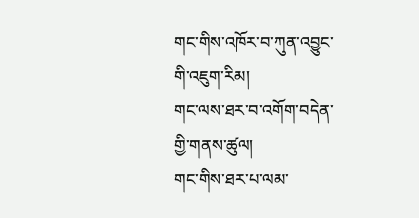གང་གིས་འཁོར་བ་ཀུན་འབྱུང་གི་འཇུག་རིམ།
གང་ལས་ཐར་བ་འགོག་བདེན་གྱི་གནས་ཚུལ།
གང་གིས་ཐར་པ་ལམ་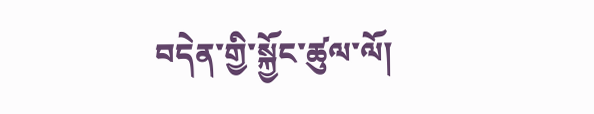བདེན་གྱི་སྐྱོང་ཚུལ་ལོ།